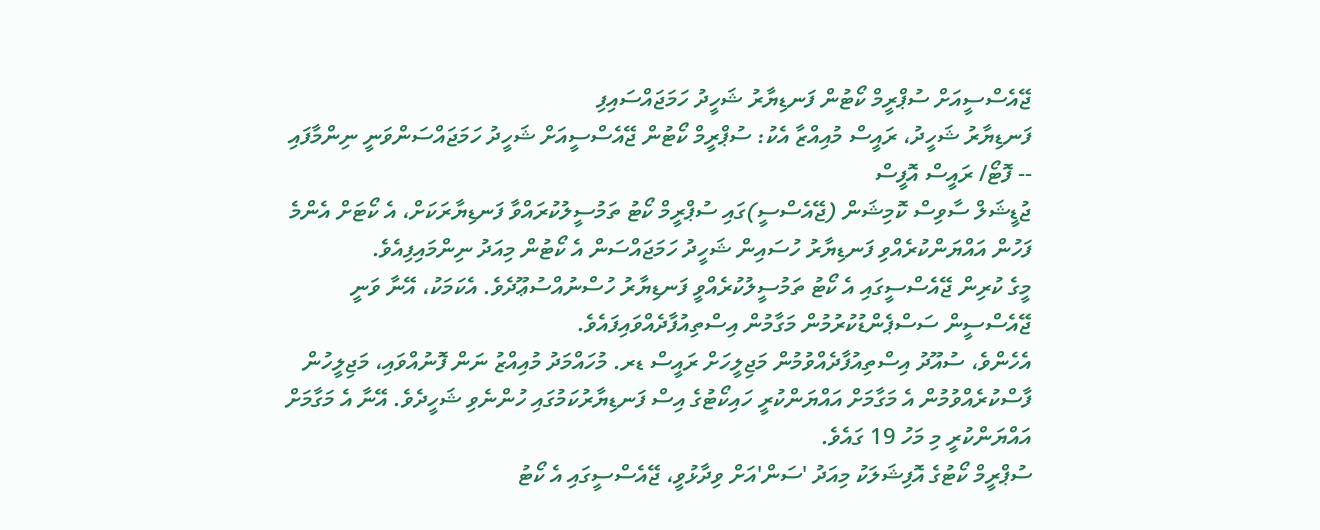ޖޭއެސްސީއަށް ސުޕްރީމް ކޯޓުން ފަނޑިޔާރު ޝަހީދު ހަމަޖައްސައިފި
ފަނޑިޔާރު ޝަހީދު، ރައީސް މުއިއްޒާ އެކު: ސުޕްރީމް ކޯޓުން ޖޭއެސްސީއަށް ޝަހީދު ހަމަޖައްސަންވަނީ ނިންމާފައި -- ފޮޓޯ/ ރައީސް އޮފީސް
ޖުޑީޝަލް ސާވިސް ކޮމިޝަން (ޖޭއެސްސީ)ގައި ސުޕްރީމް ކޯޓު ތަމުސީލުކުރައްވާ ފަނޑިޔާރަކަށް، އެ ކޯޓަށް އެންމެ ފަހުން އައްޔަންކުރެއްވި ފަނޑިޔާރު ހުސައިން ޝަހީދު ހަމަޖައްސަން އެ ކޯޓުން މިއަދު ނިންމައިފިއެވެ.
މީގެ ކުރިން ޖޭއެސްސީގައި އެ ކޯޓު ތަމުސީލުކުރެއްވީ ފަނޑިޔާރު ހުސްނުއްސުޢޫދެވެ. އެކަމަކު، އޭނާ ވަނީ ޖޭއެސްސީން ސަސްޕެންޑުކުރުމުން މަގާމުން އިސްތިއުފާދެއްވައިފައެވެ.
އެހެންވެ، ސުއޫދު އިސްތިއުފާދެއްވުމުން މަޖިލީހަށް ރައީސް ޑރ. މުހައްމަދު މުއިއްޒު ނަން ފޮނުއްވައި، މަޖިލީހުން ފާސްކުރެއްވުމުން އެ މަގާމަށް އައްޔަންކުރީ ހައިކޯޓުގެ އިސް ފަނޑިޔާރުކަމުގައި ހުންނެވި ޝަހީދެވެ. އޭނާ އެ މަގާމަށް އައްޔަންކުރީ މި މަހު 19 ގައެވެ.
ސުޕްރީމް ކޯޓުގެ އޮފިޝަލަކު މިއަދު 'ސަން'އަށް ވިދާޅުވީ، ޖޭއެސްސީގައި އެ ކޯޓު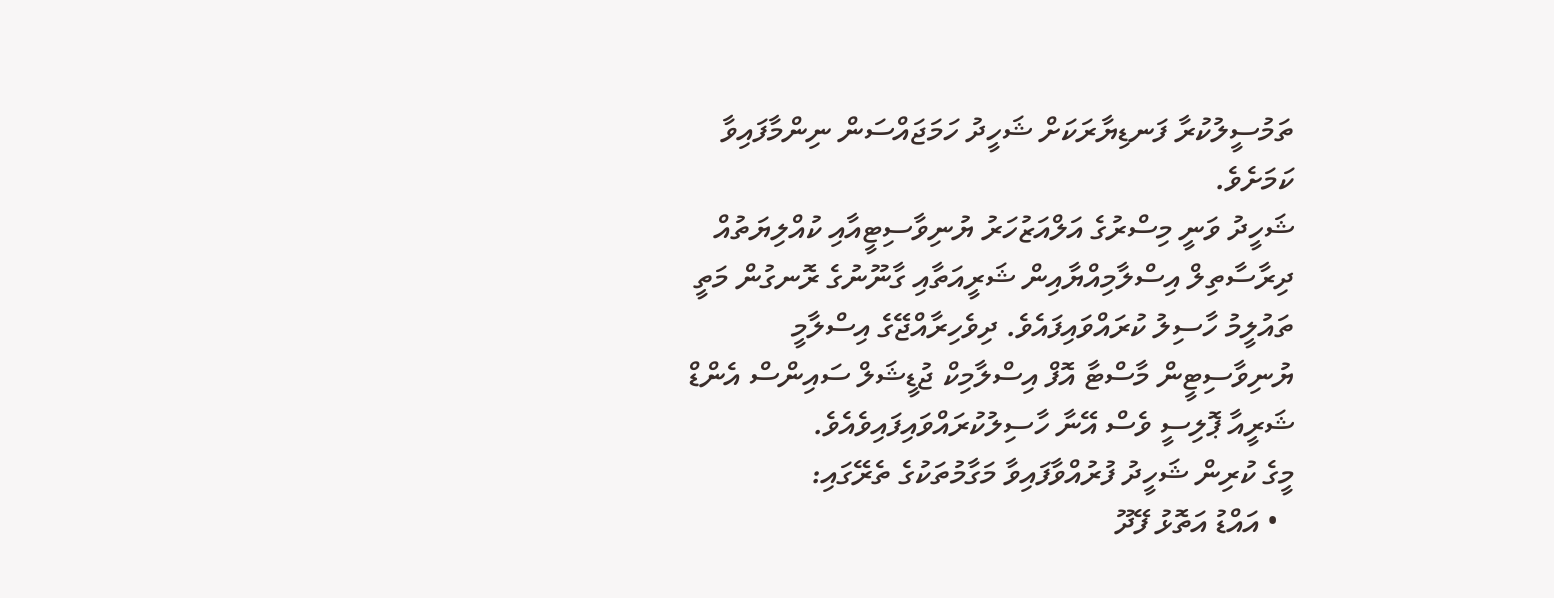ތަމުސީލުކުރާ ފަނޑިޔާރަކަށް ޝަހީދު ހަމަޖައްސަން ނިންމާފައިވާ ކަމަށެވެ.
ޝަހީދު ވަނީ މިސްރުގެ އަލްއަޒުހަރު ޔުނިވާސިޓީއާއި ކުއްލިޔަތުއް ދިރާސާތިލް އިސްލާމިއްޔާއިން ޝަރީއަތާއި ގާނޫނުގެ ރޮނގުން މަތީ ތައުލީމު ހާސިލު ކުރައްވައިފައެވެ. ދިވެހިރާއްޖޭގެ އިސްލާމީ ޔުނިވާސިޓީން މާސްޓާ އޮފް އިސްލާމިކް ޖުޑީޝަލް ސައިންސް އެންޑް ޝަރީއާ ޕޮލިސީ ވެސް އޭނާ ހާސިލުކުރައްވައިފައިވެއެވެ.
މީގެ ކުރިން ޝަހީދު ފުރުއްވާފައިވާ މަގާމުތަކުގެ ތެރޭގައި:
  • އައްޑު އަތޮޅު ފޭދޫ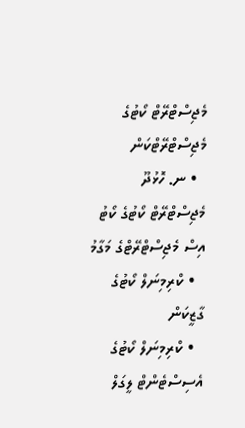މެޖިސްޓްރޭޓް ކޯޓުގެ މެޖިސްޓްރޭޓްކަން
  • ނ. ހޮޅުދޫ މެޖިސްޓްރޭޓް ކޯޓުގެ ކޯޓު އިސް މެޖިސްޓްރޭޓްގެ މަގާމު
  • ކްރިމިނަލް ކޯޓުގެ ގާޒީކަން
  • ކްރިމިނަލް ކޯޓުގެ އެސިސްޓެންޓް ލީގަލް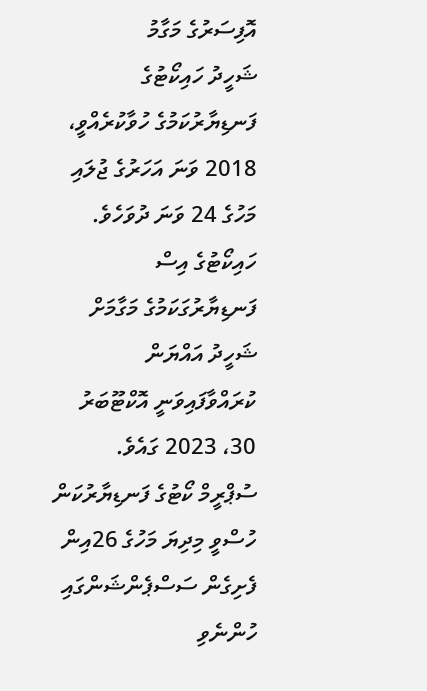އޮފިސަރުގެ މަގާމު
ޝަހީދު ހައިކޯޓުގެ ފަނޑިޔާރުކަމުގެ ހުވާކުރެއްވީ، 2018 ވަނަ އަހަރުގެ ޖުލައި މަހުގެ 24 ވަނަ ދުވަހެވެ. ހައިކޯޓުގެ އިސް ފަނޑިޔާރުގަކަމުގެ މަގާމަށް ޝަހީދު އައްޔަން ކުރައްވާފައިވަނީ އޮކްޓޫބަރު 30، 2023 ގައެވެ.
ސުޕްރީމް ކޯޓުގެ ފަނޑިޔާރުކަން ހުސްވީ މިދިޔަ މަހުގެ 26އިން ފެށިގެން ސަސްޕެންޝަންގައި ހުންނެވި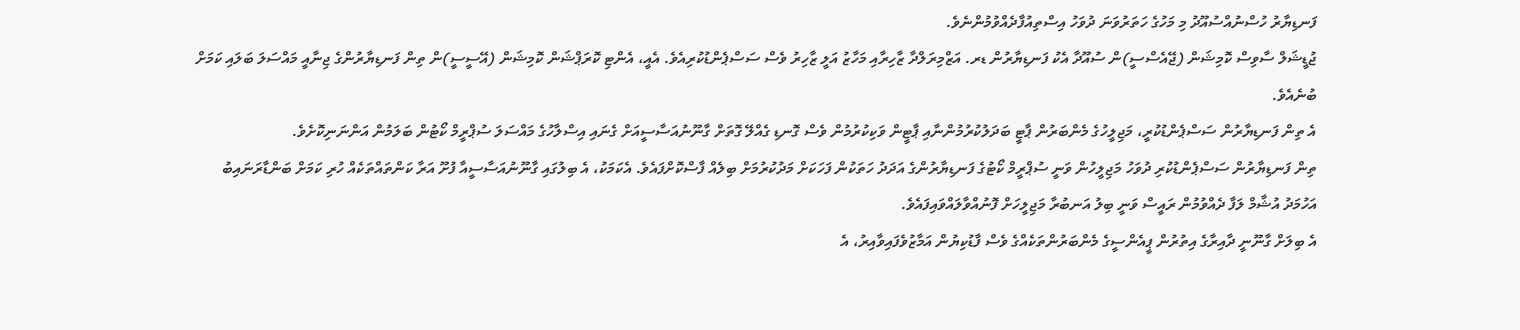ފަނޑިޔާރު ހުސްނުއްސުއޫދު މި މަހުގެ ހަތަރުވަނަ ދުވަހު އިސްތިއުފާދެއްވުމުންނެވެ.
ޖުޑީޝަލް ސާވިސް ކޮމިޝަން (ޖޭއެސްސީ)ން ސުއޫދާ އެކު ފަނޑިޔާރުން ޑރ. އަޒްމިރަލްދާ ޒާހިރާއި މަހާޒު އަލީ ޒާހިރު ވެސް ސަސްޕެންޑުކުރިއެވެ. އެއީ، އެންޓި ކޮރަޕްޝަން ކޮމިޝަން (އޭސީސީ)ން ތިން ފަނޑިޔާރުންގެ ޖިނާއީ މައްސަލަ ބަލައި ކަމަށް ބުނެއެވެ.
އެ ތިން ފަނޑިޔާރުން ސަސްޕެންޑުކުރީ، މަޖިލީހުގެ މެންބަރުން ޕާޓީ ބަދަލުކުރުމުންނާއި ޕާޓީން ވަކިކުރުމުން ވެސް ގޮނޑި ގެއްލޭ ގޮތަށް ގާނޫނުއަސާސީއަށް ގެނައި އިސްލާހުގެ މައްސަލަ ސުޕްރީމް ކޯޓުން ބަލަމުން އަންނަނިކޮށެވެ.
ތިން ފަނޑިޔާރުން ސަސްޕެންޑުކުރި ދުވަހު މަޖިލީހުން ވަނީ ސުޕްރީމް ކޯޓުގެ ފަނޑިޔާރުންގެ އަދަދު ހަތަކުން ފަހަކަށް މަދުކުރުމަށް ބިލެއް ފާސްކޮށްފައެވެ. އެކަމަކު، އެ ބިލުގައި ގާނޫނުއަސާސީއާ ފުށޫ އަރާ ކަންތައްތަކެއް ހުރި ކަމަށް ބަންޑާރަނައިބު އަހުމަދު އުޝާމް ލަފާ ދެއްވުމުން ރައީސް ވަނީ ބިލު އަނބުރާ މަޖިލީހަށް ފޮނުއްވާލައްވައިފައެވެ.
އެ ބިލަށް ގާނޫނީ ދާއިރާގެ އިތުރުން ޕީއެންސީގެ މެންބަރުންތަކެއްގެ ވެސް ފާޑުކިޔުން އަމާޒުވެފައިވާއިރު، އެ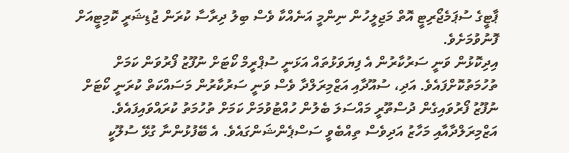ޕާޓީގެ ސުޕަމެޖޯރިޓީ އޮތް މަޖިލީހުން ނިންމީ އަނެއްކާ ވެސް ބިލު ދިރާސާ ކުރަން ޖުޑިޝަރީ ކޮމިޓީއަށް ފޮނުވުމަށެވެ.
އިދިކޮޅުން ވަނީ ސަރުކާރުން އެ ފިޔަވަޅުތައް އަޅަނީ ސުޕްރީމް ކޯޓަށް ނުފޫޒު ފޯރުވަން ކަމަށް ތުހުމަތުކޮށްފައެވެ. އަދި، ސުއޫދާއި އަޒްމިރަލްދާ ވެސް ވަނީ ސަރުކާރުން މަސައްކަތް ކުރަނީ ކޯޓަށް ނުފޫޒު ފޯރުވައިގެން ދުސްތޫރީ މައްސަލަ ބެލުން ހުއްޓުވުމަށް ކަމަށް ތުހުމަތު ކުރައްވައިފައެވެ.
އަޒްމިރަލްދާއާއި މަހާޒު އަދިވެސް ތިއްބެވީ ސަސްޕެންޝަންގައެވެ. އެ ބޭފުޅުންނާ ގުޅޭ ސުލޫކީ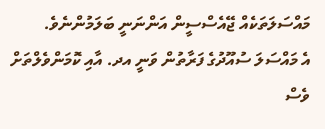މައްސަލަތަކެއް ޖޭއެސްސީން އަންނަނީ ބަލަމުންނެވެ.
އެ މައްސަލަ ސުއޫދުގެ ފަރާތުން ވަނީ އދ. އާއި ކޮމަންވެލްތަށް ވެސް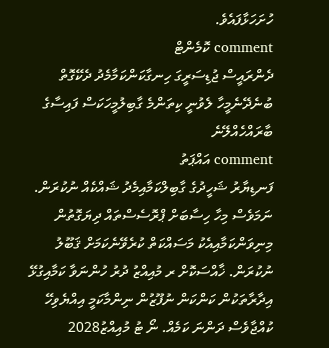ހުށަހަޅާފައެވެ.
comment ކޮމެންޓް
ދެންރައީސް ޖުޑިސަރީގަ ހިނގާކަންކަމާމެދު ދެކޭގޮތް ބުނެދޭނެމީހާ ލެވުނީ ކިތަންމެ ގާބިލުމީހަކަސް ފައިސާގެ ބާރައްހެއްލޭނެ
comment އައްޕަތު
ފަނޑިޔާރު ޝަހީދުގެ ގާބިލްކަމާއިމެދު ޝައްކެއް ނުކުރަން. ނަމަވެސް މިހާ ހިސާބަށް ޕްރޮސެސްތައް ދިޔަގޮތުން މިނިވަންކަމާއިއެކު މަސައްކަތް ކުރެވޭނެކަމަށް ޤަބޫލު ނުކުރަން. ޚާއްސަކޮށް ރ މުއިއްޒު ދުރު ހުންނަވާ ކަމާއިގުޅޭ އިދާރާތަކުން ކަންކަން ނުފޫޒުން ނިންމާކަމީ އިއްޔެވިހޭ ކުއްޖާވެސް ދަންނަ ކަމެއް. ނޯ ޓު މުއިއްޒު2028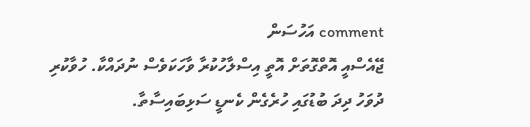comment އަހުސަން
ޖޭއެސްއީ އޮތްގޮތަށް އޮތީ އިސްލާހުކުރާ ވާހަކަވެސް ނުދައްކާ. ހުވާކުރި ދުވަހު ދިދަ ބުޑުގައި ހުރެގެން ކެނޑީ ސަޅިބައިސާތާ.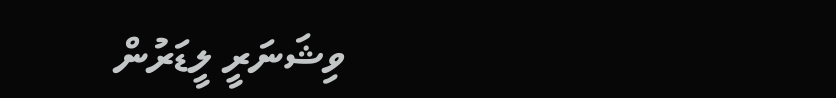ވިޝަނަރީ ލީޑަރުން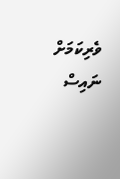ވެރިކަމަށް ނައިސް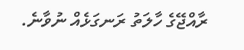ރާއްޖޭގެ ހާލަތު ރަނގަޅެއް ނުވާނެ.